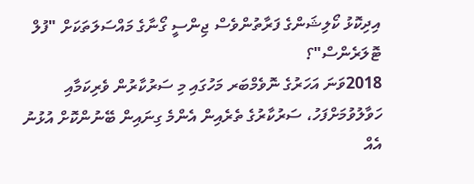އިދިކޮޅު ކޯލިޝަންގެ ފަރާތުންވެސް ޖިންސީ ގޯނާގެ މައްސަލަތަކަށް "ފުލް ޓޮލަރެންސް"؟
2018ވަނަ އަހަރުގެ ނޮވެމްބަރ މަހުގައި މި ސަރުކާރުން ވެރިކަމާއި ހަވާލުވުމަށްފަހު، ސަރުކާރުގެ ތެރެއިން އެންމެ ގިނައިން ބޭނުންކޮށް އުޅުނު އެއް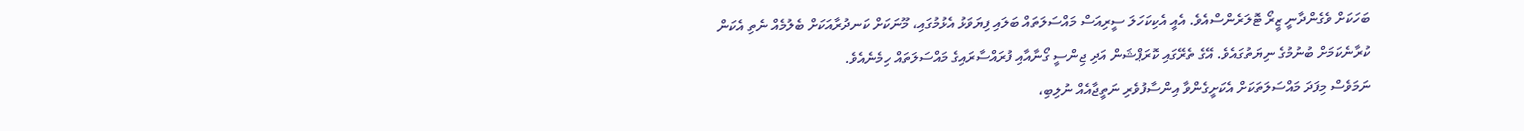ބަހަކަށް ވެގެންދާނީ ޒީރޯ ޓޮލަރެންސްއެވެ. އެއީ އެކިކަހަލަ ސީރިއަސް މައްސަލަތައް ބަލައި ފިޔަވަޅު އެޅުމުގައި، މޫނަކަށް ކަނދުރާއަކަށް ބެލުމެއް ނެތި އެކަން ކުރާނެކަމަށް ބުނުމުގެ ނިޔަތުގައެވެ. އޭގެ ތެރޭގައި ކޮރަޕްޝަން އަދި ޖިންސީ ގޯނާއާއި ފުރައްސާރައިގެ މައްސަލަތައް ހިމެނެއެވެ.
ނަމަވެސް މިފަދަ މައްސަލަތަކަށް އެކަށީގެންވާ އިންސާފުވެރި ނަތީޖާއެއް ނުލިބި،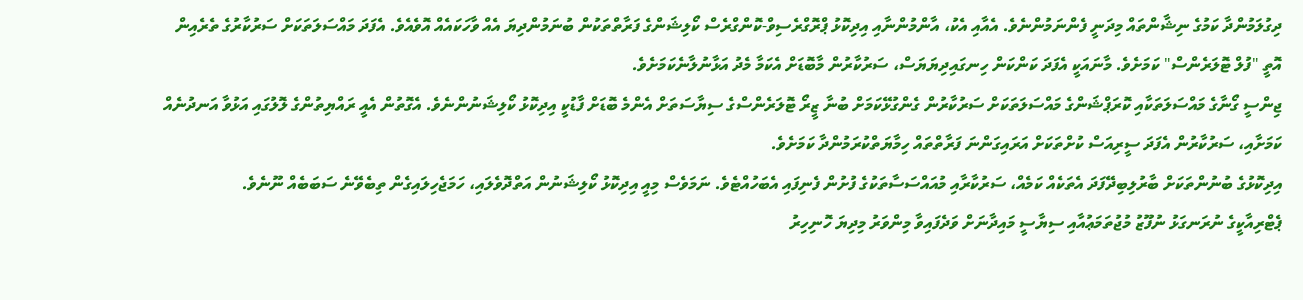ދިގުލަމުންދާ ކަމުގެ ނިޝާންތައް މިދަނީ ފެންނަމުންނެވެ. އެއާއި އެކު، އާންމުންނާއި އިދިކޮޅު ޕްރޮގްރެސިވް-ކޮންގްރެސް ކޯލިޝަންގެ ފަރާތްތަކުން ބުނަމުންދިޔަ އެއް ވާހަކައެއް އޮވެއެވެ. އެފަދަ މައްސަލަތަކަށް ސަރުކާރުގެ ތެރެއިން އޮތީ "ފުލް ޓޮލަރެންސް" ކަމަށެވެ. މާނައަކީ އެފަދަ ކަންކަން ހިނގައިދިޔަޔަސް، ސަރުކާރުން މާބޮޑަށް އެކަމާ މެދު އަޅާނުލާނެކަމަށެވެ.
ޖިންސީ ގޯނާގެ މައްސަލަތަކާއި ކޮރަޕްޝަންގެ މައްސަލަތަކަށް ސަރުކާރުން ގެންގުޅޭކަމަށް ބުނާ ޒީރޯ ޓޮލަރެންސްގެ ސިޔާސަތަށް އެންމެ ބޮޑަށް ފާޑުކީ އިދިކޮޅު ކޯލިޝަނުންނެވެ. އެގޮތުން އެއީ ރައްޔިތުންގެ ލޮލުގައި އަޅުވާ އަނދުނެއް ކަމަށާއި، ސަރުކާރުން އެފަދަ ސީރިއަސް ކުށްތަކަށް އަރައިގަންނަ ފަރާތްތައް ހިމާޔަތްކުރަމުންދާ ކަމަށެވެ.
އިދިކޮޅުގެ ބުނުންތަކަށް ބާރުލިބިދޭފަދަ އެތަކެއް ކަމެއް، ސަރުކާރާއި މުއައްސަސާތަކުގެ ފުށުން ފެނިފައި އެބަހުއްޓެވެ. ނަމަވެސް މިއީ އިދިކޮޅު ކޯލިޝަނުން އަތްދޮވެލައި، ހަމަޖެހިލައިގެން ތިބެވޭނެ ސަބަބެއް ނޫނެވެ.
ޕެޓްރިއާކީގެ ނުރަނގަޅު ނުފޫޒު މުޖުތަމަޢުއާއި ސިޔާސީ މައިދާނަށް ވަދެފައިވާ މިންވަރު މިދިޔަ ހޮނިހިރު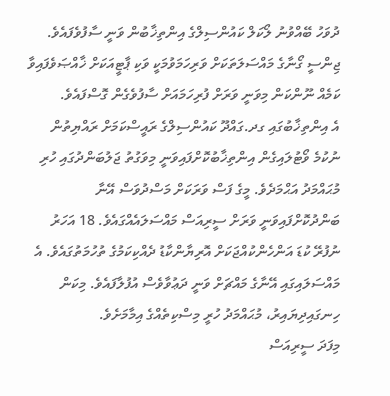ދުވަހު ބޭއްވުނު ލޯކަލް ކައުންސިލްގެ އިންތިޚާބުން ވަނީ ސާފުވެފައެވެ. ޖިންސީ ގޯނާގެ މައްސަލަތަކަށް ވަރިހަމަވުމަކީ ވަކި ޕާޓީއަކަށް ޚާއްޞަވެފައިވާ ކަމެއް ނޫންކަން މިވަނީ ވަރަށް ފުރިހަމައަށް ސާފުވެގެން ގޮސްފައެވެ.
އެ އިންތިޚާބުގައި ގދ.ގައްދޫ ކައުންސިލްގެ ރައީސްކަމަށް ރައްޔިތުން ނުކުމެ ވޯޓުލައިގެން އިންތިޚާބުކޮށްފައިވަނީ މިވަގުތު ޖަލުބަންދުގައި ހުރި މުޙައްމަދު އަޙްމަދެވެ. މީގެ ފަސް ވަރަކަށް މަސްދުވަސް އޭނާ ބަންދުކޮށްފައިވަނީ ވަރަށް ސީރިއަސް މައްސަލައެއްގައެވެ. 18 އަހަރު ނުފުރޭ ކުޑަ އަންހެންކުއްޖަކަށް އޮރިޔާންކާޑު ދެއްކިކަމުގެ ތުހުމަތުގައެވެ. އެ މައްސަލައިގައި އޭނާގެ މައްޗަށް ވަނީ ދަޢުވާވެސް އުފުލާފައެވެ. މިކަން ހިނގައިދިޔައިރު، މުޙައްމަދު ހުރީ މިސްކިތެއްގެ އިމާމަށެވެ.
މިފަދަ ސީރިއަސް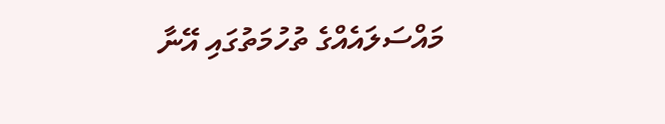މައްސަލައެއްގެ ތުހުމަތުގައި އޭނާ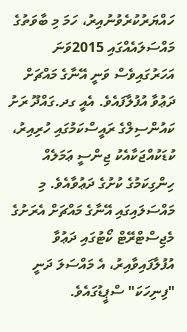ހައްޔަރުކުރެވުނުއިރު، ހަމަ މި ބާވަތުގެ މައްސަލައެއްގައި 2015ވަނަ އަހަރުގައިވެސް ވަނީ އޭނާގެ މައްޗަށް ދަޢުވާ އުފުލާފައެވެ. އެއީ ގދ.ގައްދޫ ރަށު ކައުންސިލްގެ ރައީސްކަމުގައި ހުރިއިރު، ކުޑަކުއްޖަކާއެކު ޖިންސީ ޢަމަލެއް ހިންގިކަމުގެ ކުށުގެ ދަޢުވާއެވެ. މި މައްސަލައިގައި އޭނާގެ މައްޗަށް އެރަށުގެ މެޖިސްޓްރޭޓް ކޯޓުގައި ދަޢުވާ އުފުލާފައިވާއިރު، އެ މައްސަލަ ދަނީ "ފިނިހަކަ" ސްޕީޑުގައެވެ.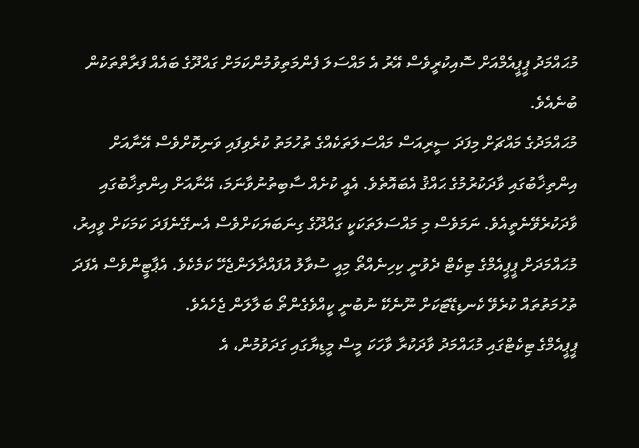މުޙައްމަދު ޕީޕީއެމްއަށް ސޮއިކުރީވެސް އޭރު އެ މައްސަލަ ފެންމަތިވުމުންކަމަށް ގައްދޫގެ ބައެއް ފަރާތްތަކުން ބުނެއެވެ.
މުޙައްމަދުގެ މައްޗަށް މިފަދަ ސީރިއަސް މައްސަލަތަކެއްގެ ތުހުމަތު ކުރެވިފައި ވަނިކޮށްވެސް އޭނާއަށް އިންތިޚާބުގައި ވާދަކުރުމުގެ ޙައްޤު އެބައޮތެވެ. އެއީ ކުށެއް ސާބިތުނުވާނަމަ، އޭނާއަށް އިންތިޚާބުގައި ވާދަކުރެވޭނެތީއެވެ. ނަމަވެސް މި މައްސަލަތަކަކީ ގައްދޫގެ ގިނަބަޔަކަށްވެސް އެނގޭނެފަދަ ކަމަކަށް ވީއިރު، މުޙައްމަދަށް ޕީޕީއެމްގެ ޓިކެޓް ދެވުނީ ކިހިނެއްތޯ މިއީ ސުވާލު އުފައްދާލަންޖެހޭ ކަމެކެވެ. އެޕާޓީންވެސް އެފަދަ ތުހުމަތުތައް ކުރެވޭ ކެނޑިޑޭޓަކަށް ނޫނެކޭ ނުބުނީ ކީއްވެގެންތޯ ބަލާލަން ޖެހެއެވެ.
ޕީޕީއެމްގެ ޓިކެޓްގައި މުޙައްމަދު ވާދަކުރާ ވާހަކަ މީސް މީޑިޔާގައި ގަދަވުމުން، އެ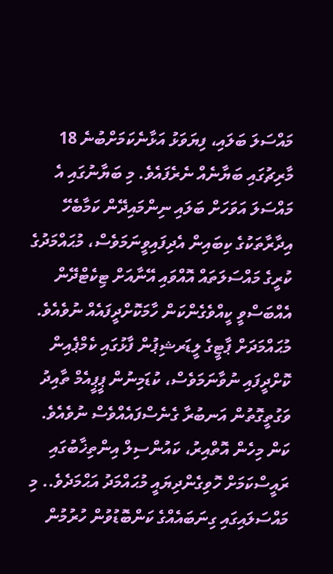މައްސަލަ ބަލައި، ފިޔަވަޅު އަޅާނެކަމަށްބުނެ 18 މާރިޗުގައި ބަޔާނެއް ނެރެފައެވެ. މި ބަޔާނުގައި އެ މައްސަލަ އަވަހަށް ބަލައި ނިންމައިދޭން ކަމާބެހޭ އިދާރާތަކުގެ ކިބައިން އެދިފައިވީނަމަވެސް، މުޙައްމަދުގެ ކުރީގެ މައްސަލަތައް އޮއްވައި އޭނާއަށް ޓިކެޓްދޭން އެއްބަސްވީ ކީއްވެގެންކަން ހާމަކޮށްދީފައެއް ނުވެއެވެ. މުޙައްމަދަށް ޕާޓީގެ ލީޑަރޝިޕުން ފާޅުގައި ކެމްޕެއިން ކޮށްދީފައި ނުވާނަމަވެސް، ކުޑަމިނުން ޕީޕީއެމް ތާއިދު ވަގުތީގޮތުން އަނބުރާ ގެނެސްފައެއްވެސް ނުވެއެވެ.
ކަން މިހެން އޮތްއިރު، ކައުންސިލް އިންތިޚާބުގައި ރައީސްކަމަށް ހޮވިގެންދިޔައީ މުޙައްމަދު އަޙްމަދެވެ.. މި މައްސަލައިގައި ގިނަބައެއްގެ ކަންބޮޑުވުން ހުރުމުން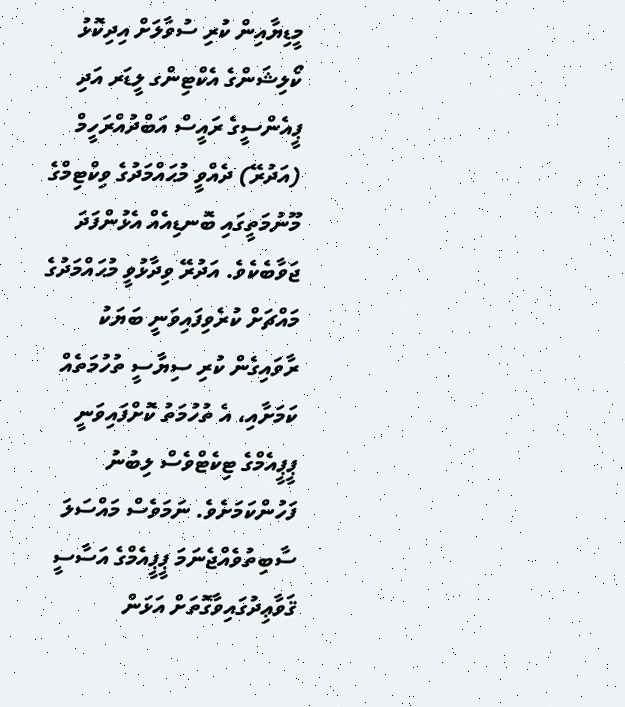މީޑިޔާއިން ކުރި ސުވާލަށް އިދިކޮޅު ކޯލިޝަންގެ އެކްޓިންގ ލީޑަރ އަދި ޕީއެންސީގެ ރައީސް އަބްދުއްރަހީމް (އަދުރޭ) ދެއްވީ މުޙައްމަދުގެ ވިކްޓިމްގެ މޫނުމަތީގައި ބޮނޑިއެއް އެޅުންފަދަ ޖަވާބެކެވެ. އަދުރޭ ވިދާޅުވީ މުޙައްމަދުގެ މައްޗަށް ކުރެވިފައިވަނީ ބަޔަކު ރާވައިގެން ކުރި ސިޔާސީ ތުހުމަތެއް ކަމަށާއި، އެ ތުހުމަތު ކޮށްފައިވަނީ ޕީޕީއެމްގެ ޓިކެޓްވެސް ލިބުނު ފަހުންކަމަށެވެ. ނަމަވެސް މައްސަލަ ސާބިތުވެއްޖެނަމަ ޕީޕީއެމްގެ އަސާސީ ޤަވާޢިދުގައިވާގޮތަށް އަޅަން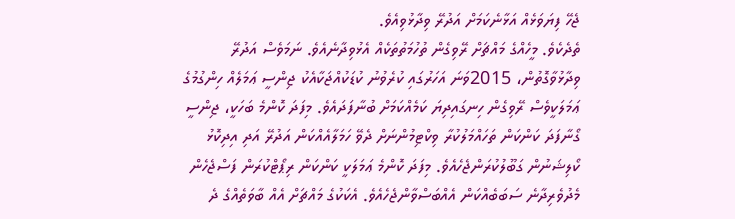ޖެހޭ ފިޔަވަޅެއް އަޅާނެކަމަށް އަދުރޭ ވިދާޅުވިއެވެ.
ތެދެކެވެ. މީހެއްގެ މައްޗަށް ރޭވިގެން ތުހުމަތުތަކެއް އެޅުވިދާނެއެވެ. ނަމަވެސް އަދުރޭ ވިދާޅުވާގޮތުން، 2015ވަނަ އަހަރުގައި ކުރެވުނު ކުޑަކުއްޖަކާއެކު ޖިންސީ ޢަމަލެއް ހިންގުމުގެ ޢަމަލަކީވެސް ރޭވިގެން ހިނގައިދިޔަ ކަމެއްކަމަށް ބުނާފަދައެވެ. މިފަދަ ކޮންމެ ބަހަކީ، ޖިންސީ ގޯނާފަދަ ކަންކަން ތަހައްމަލުކުރާ ވިކްޓިމުންނަށް ދެވޭ ހަމަލާއެއްކަން އަދުރޭ އަދި އިދިކޮޅު ކޯލިޝަނުން ގަބޫލުކުރަންޖެހެއެވެ. މިފަދަ ކޮންމެ ޢަމަލަކީ ކަންކަން ރިޕޯޓްކުރަން ފަސްޖެހެން މެދުވެރިދާނެ ސަބަބެއްކަން އެއްބަސްވާންޖެހެއެވެ. އެކަކުގެ މައްޗަށް އެއް ބާވަތެއްގެ ދެ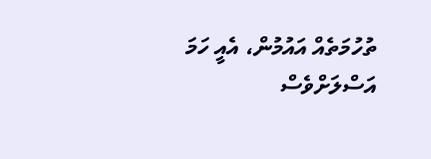ތުހުމަތެއް އައުމުން، އެއީ ހަމަ އަސްލަށްވެސް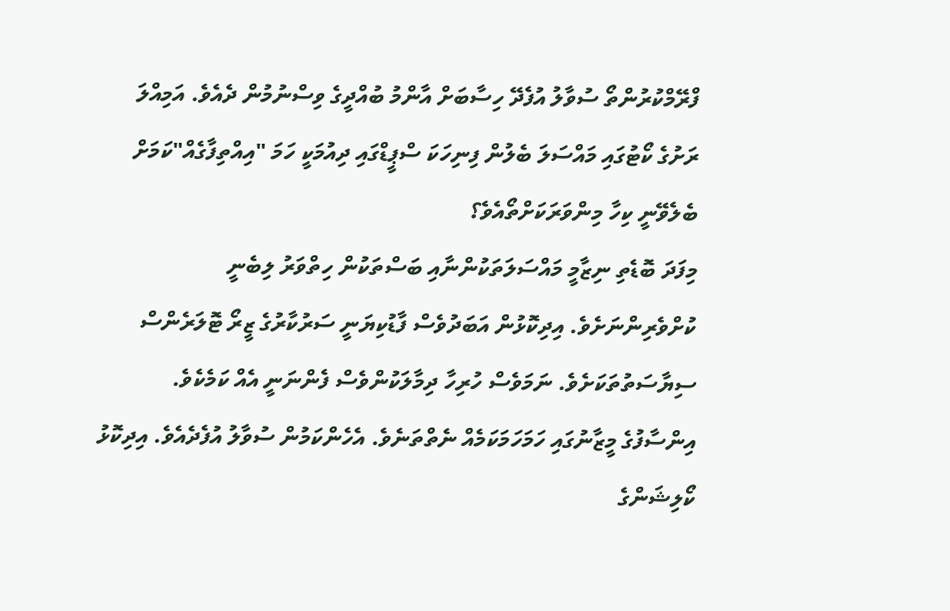ފްރޭމްކުރުންތޯ ސުވާލު އުފެދޭ ހިސާބަށް އާންމު ބުއްދީގެ ވިސްނުމުން ދެއެވެ. އަމިއްލަ ރަށުގެ ކޯޓުގައި މައްސަލަ ބެލުން ފިނިހަކަ ސްޕީޑްގައި ދިއުމަކީ ހަމަ "އިއްތިފާގެއް"ކަމަށް ބެލެވޭނީ ކިހާ މިންވަރަކަށްތޯއެވެ؟
މިފަދަ ބޮޑެތި ނިޒާމީ މައްސަލަތަކުންނާއި ބަސްތަކުން ހިތްވަރު ލިބެނީ ކުށްވެރިންނަށެވެ. އިދިކޮޅުން އަބަދުވެސް ފާޑުކިޔަނީ ސަރުކާރުގެ ޒީރޯ ޓޮލަރެންސް ސިޔާސަތުތަކަށެވެ. ނަމަވެސް ހުރިހާ ދިމާލަކުންވެސް ފެންނަނީ އެއް ކަމެކެވެ. އިންސާފުގެ މީޒާނުގައި ހަމަހަމަކަމެއް ނެތްތަނެވެ. އެހެންކަމުން ސުވާލު އުފެދެއެވެ. އިދިކޮޅު ކޯލިޝަންގެ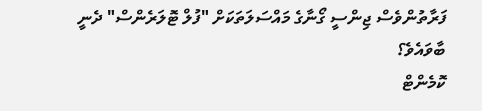ފަރާތުންވެސް ޖިންސީ ގޯނާގެ މައްސަލަތަކަށް "ފުލް ޓޮލަރެންސް" ދެނީ ބާވައެވެ؟
ކޮމެންޓް